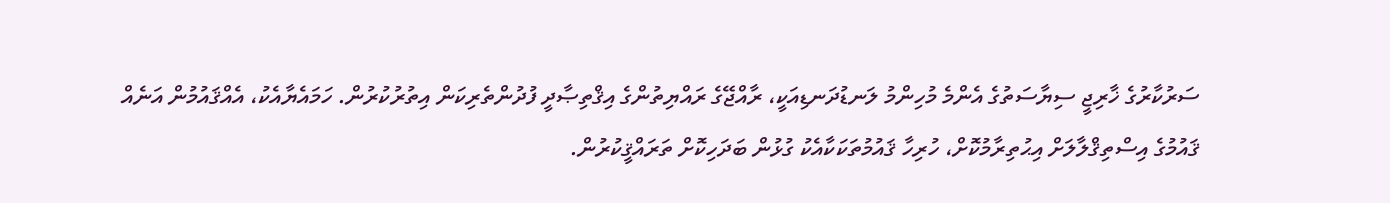ސަރުކާރުގެ ޚާރިޖީ ސިޔާސަތުގެ އެންމެ މުހިންމު ލަނޑުދަނޑިއަކީ، ރާއްޖޭގެ ރައްޔިތުންގެ އިޤްތިޞާދީ ފުދުންތެރިކަން އިތުރުކުރުން. ހަމައެޔާއެކު، އެއްޤައުމުން އަނެއް ޤައުމުގެ އިސްތިޤްލާލަށް އިޙުތިރާމުކޮށް، ހުރިހާ ޤައުމުތަކަކާއެކު ގުޅުން ބަދަހިކޮށް ތަރައްޤީކުރުން.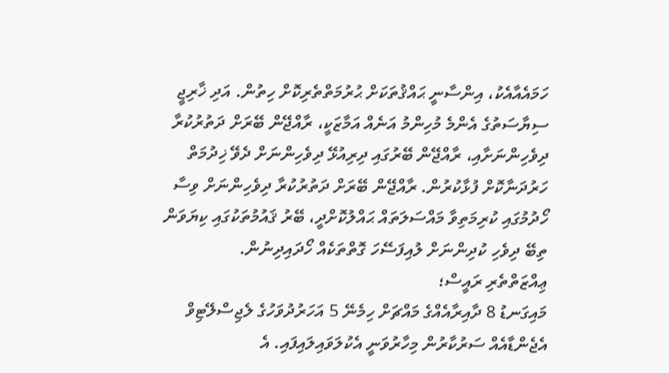ހަމައެއާއެކު، އިންސާނީ ޙައްޤުތަކަށް ޙުރުމަތްތެރިކޮށް ހިތުން. އަދި ޚާރިޖީ ސިޔާސަތުގެ އެންމެ މުހިންމު އަނެއް އަމާޒަކީ، ރާއްޖޭން ބޭރަށް ދަތުރުކުރާ ދިވެހިންނަށާއި، ރާއްޖޭން ބޭރުގައި ދިރިއުޅޭ ދިވެހިންނަށް ދެވޭ ޚިދުމަތް ހަރުދަނާކޮށް ފުޅާކުރުން. ރާއްޖޭން ބޭރަށް ދަތުރުކުރާ ދިވެހިންނަށް ވިސާ ހޯދުމުގައި ކުރިމަތިވާ މައްސަލަތައް ޙައްލުކޮށްދީ، ބޭރު ޤައުމުތަކުގައި ކިޔަވަން ތިބޭ ދިވެހި ކުދިންނަށް ލުއިފަސޭހަ ގޮތްތަކެއް ހޯދައިދިނުން.
ޢިއްޒަތްތެރި ރައީސް؛
މައިގަނޑު 8 ދާއިރާއެއްގެ މައްޗަށް ހިމެނޭ 5 އަހަރުދުވަހުގެ ލެޖިސްލޭޓިވް އެޖެންޑާއެއް ސަރުކާރުން މިހާރުވަނީ އެކުލަވައިލައިފައި. އެ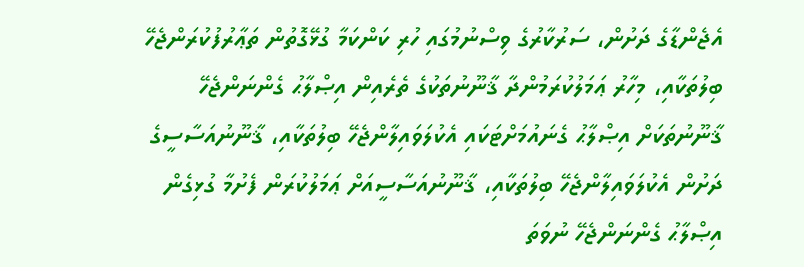އެޖެންޑާގެ ދަށުން، ސަރުކާރުގެ ވިސްނުމުގައި ހުރި ކަންކަމާ ގުޅޭގޮތުން ތަޢާރުފުކުރަންޖެހޭ ބިލުތަކާއި، މިހާރު ޢަމަލުކުރަމުންދާ ޤާނޫނުތަކުގެ ތެރެއިން އިޞްލާޙު ގެންނަންޖެހޭ ޤާނޫނުތަކަށް އިޞްލާޙު ގެނައުމަށްޓަކައި އެކުލަވައިލާންޖެހޭ ބިލުތަކާއި، ޤާނޫނުއަސާސީގެ ދަށުން އެކުލަވައިލާންޖެހޭ ބިލުތަކާއި، ޤާނޫނުއަސާސީއަށް ޢަމަލުކުރަން ފެށުމާ ގުޅިގެން އިޞްލާޙު ގެންނަންޖެހޭ ނުވަތަ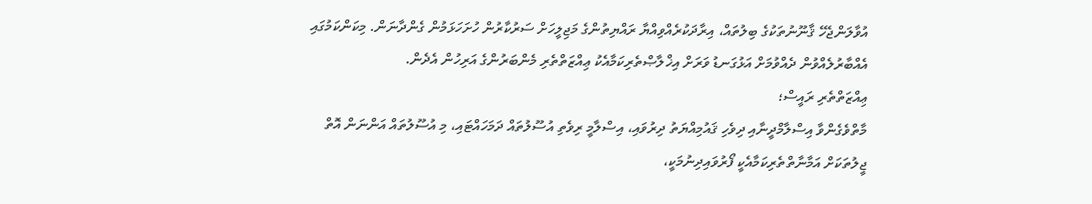އުވާލަންޖެހޭ ޤާނޫނުތަކުގެ ބިލުތައް، އިރާދަކުރެއްވިއްޔާ ރައްޔިތުންގެ މަޖިލީހަށް ސަރުކާރުން ހުށަހަޅަމުން ގެންދާނަން. މިކަންކަމުގައި އެއްބާރުލެއްވުން ދެއްވުމަށް އަޅުގަނޑު ވަރަށް އިޚްލާޞްތެރިކަމާއެކު ޢިއްޒަތްތެރި މެންބަރުންގެ އަރިހުން އެދެން.
ޢިއްޒަތްތެރި ރައީސް؛
މާތްވެގެންވާ އިސްލާމްދީނާއި ދިވެހި ޤައުމިއްޔަތު ދިރުވައި، އިސްލާމީ ރިވެތި އުސޫލުތައް ދަމަހައްޓައި، މި އުސޫލުތައް އަންނަން އޮތް ޖީލުތަކަށް އަމާނާތްތެރިކަމާއެކީ ފޯރުވައިދިނުމަކީ،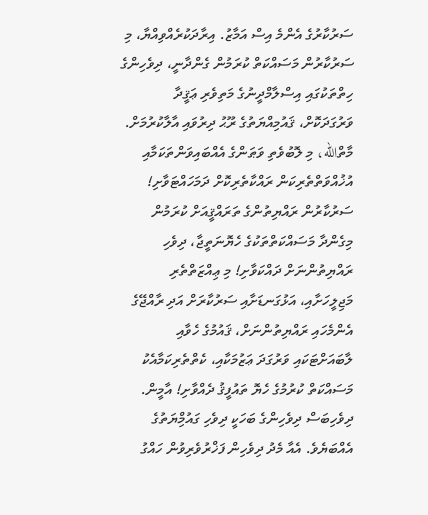ސަރުކާރުގެ އެންމެ އިސް އަމާޒު. އިރާދަކުރެއްވިއްޔާ، މި ސަރުކާރުން މަސައްކަތް ކުރަމުން ގެންދާނީ، ދިވެހިންގެ ހިތްތަކުގައި އިސްލާމްދީނުގެ މަތިވެރި ޢަޤީދާ ވަރުގަދަކޮށް، ޤައުމިއްޔަތުގެ ރޫޙު ދިރުވައި އާލާކުރުމަށް.
މާތްالله، މި ލޮބުވެތި ވަޠަންގެ އެއްބައިވަންތަކަމާއި އުޚުއްވަތްތެރިކަން ރައްކާތެރިކޮށް ދަމަހައްޓަވާށި! ސަރުކާރުން ރައްޔިތުންގެ ތަރައްޤީއަށް ކުރަމުން މިގެންދާ މަސައްކަތްތަކުގެ ހެޔޮނަތީޖާ، ދިވެހި ރައްޔިތުންނަށް ދައްކަވާށި! މި ޢިއްޒަތްތެރި މަޖިލީހަށާއި، އަޅުގަނޑަށާއި ސަރުކާރަށް އަދި ރާއްޖޭގެ އެންމެހައި ރައްޔިތުންނަށް، ޤައުމުގެ ހެވާއި ލާބައަށްޓަކައި ވަރުގަދަ ޢަޒުމަކާއި، ކެތްތެރިކަމާއެކު މަސައްކަތް ކުރުމުގެ ހެޔޮ ތައުފީޤު ދެއްވާށި! އާމީން.
ދިވެހިބަސް ދިވެހިންގެ ބަހަކީ ދިވެހި ގައުމިްޔަތުގެ އެއްބަޔެވެ. އެއާ މެދު ދިވެހިން ފަޚްރުވެރިވުން ހައްގު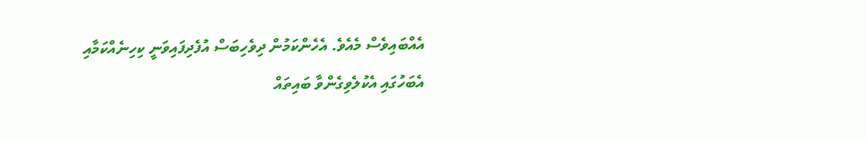އެއްބައިވެސް މެއެވެ. އެހެންކަމުން ދިވެހިބަސް އުފެދިފައިވަނީ ކިހިނެއްކަމާއި އެބަހުގައި އެކުލެވިގެންވާ ބައިތައް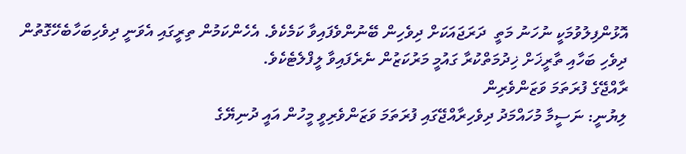އޮޅުންފިލުވުމަކީ ނުހަނު މަތީ  ދަރަޖައަކަށް ދިވެހިން ބޭނުންވެފައިވާ ކަމެކެވެ. އެހެންކަމުން ތިރީގައި އެވަނީ ދިވެހިބަހާބެހޭގޮތުން ދިވެހި ބަހާއި ތާރީޚަށް ޚިދުމަތްކުރާ ގައުމީ މަރުކަޒުން ނެރެފައިވާ ލީފްލެޓެކެވެ.
ރާއްޖޭގެ ފުރަތަމަ ވަޒަންވެރިން
ލިޔުނީ: ނަސީމާ މުހައްމަދު ދިވެހިރާއްޖޭގައި ފުރަތަމަ ވަޒަންވެރިވީ މީހުން އައީ ދުނިޔޭގެ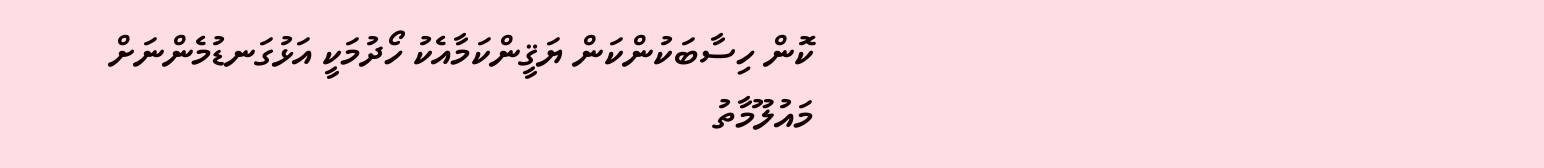ކޮން ހިސާބަކުންކަން ޔަޤީންކަމާއެކު ހޯދުމަކީ އަޅުގަނޑުމެންނަށް މައުލޫމާތު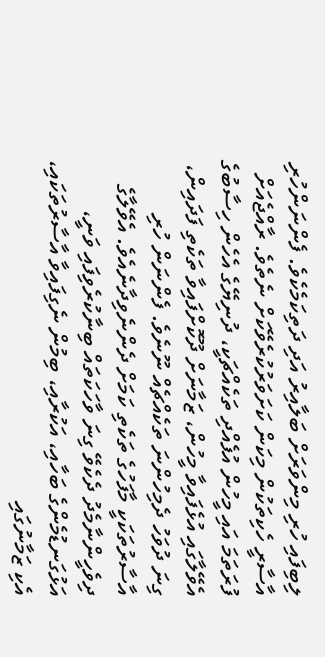ލިބިފައި ހުރި މިންވަރަށް ބަލާއިރު އަދި ދަތިކަމެކެވެ. ފެންނަންހުރި އާސާރީ ހެކިތަކުން މިކަން ކަށަވަރުކުރެވޭކަށް ނެތެވެ. ރާއްޖެއަށް ފުރަތަމަ އައި މީހުން އުފެއްދި ތަކެއްޗަކީ، ދުނިޔޭގެ އެހެން ހިސާބުގެ އެވޭލާގައި އުޅެފައިވާ މީހުން، ޒަމާނަށް ދޫކޮށްފައިވާ ތަކެތި ފަދައިން، ގިނަ ދުވަހު ދެމިހުންނަ ތަކެއްޗެއް ނޫނެވެ. ފެންނަން ހުރި އާސާރުތަކަކީ މާފަހުގެ ތަކެތި ކަމަށް ދެންނެވިދާނެއެވެ. އެވޭލާގެ ދިވެހީންނާމެދު ދެކެވޭ ގިނަ ވާހަކަތައް ބިނާކުރެވިފައި ވަނީ، އަޅުގަނޑުމެންގެ ބަހާއި، އަކުރާއި، ބިމުން ނެގިފައިވާ އާސާރުތަކައި، އެކި ޒަމާނުގައި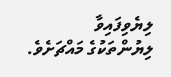ލިޔެވިފައިވާ ލިޔުންތަކުގެ މައްޗަށެވެ.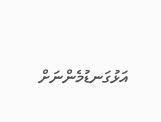އަޅުގަނޑުމެންނަށް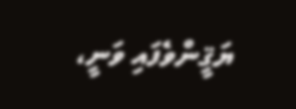ޔަޤީންވެފައި ވަނީ،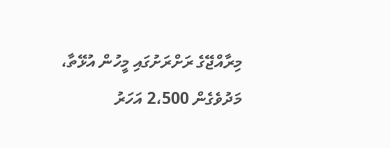މިރާއްޖޭގެ ރަށްރަށުގައި މީހުން އުޅޭތާ، މަދުވެގެން 2،500 އަހަރު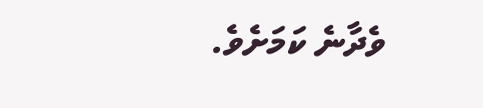ވެދާނެ ކަމަށެވެ.